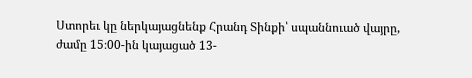Ստորեւ կը ներկայացնենք Հրանդ Տինքի՝ սպաննուած վայրը, ժամը 15։00-ին կայացած 13-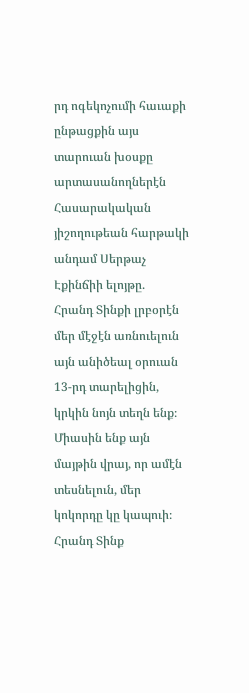րդ ոգեկոչումի հաւաքի ընթացքին այս տարուան խօսքը արտասանողներէն Հասարակական յիշողութեան հարթակի անդամ Սերթաչ Էքինճիի ելոյթը.
Հրանդ Տինքի լրբօրէն մեր մէջէն առնուելուն այն անիծեալ օրուան 13-րդ տարելիցին, կրկին նոյն տեղն ենք։ Միասին ենք այն մայթին վրայ, որ ամէն տեսնելուն, մեր կոկորդը կը կապուի։ Հրանդ Տինք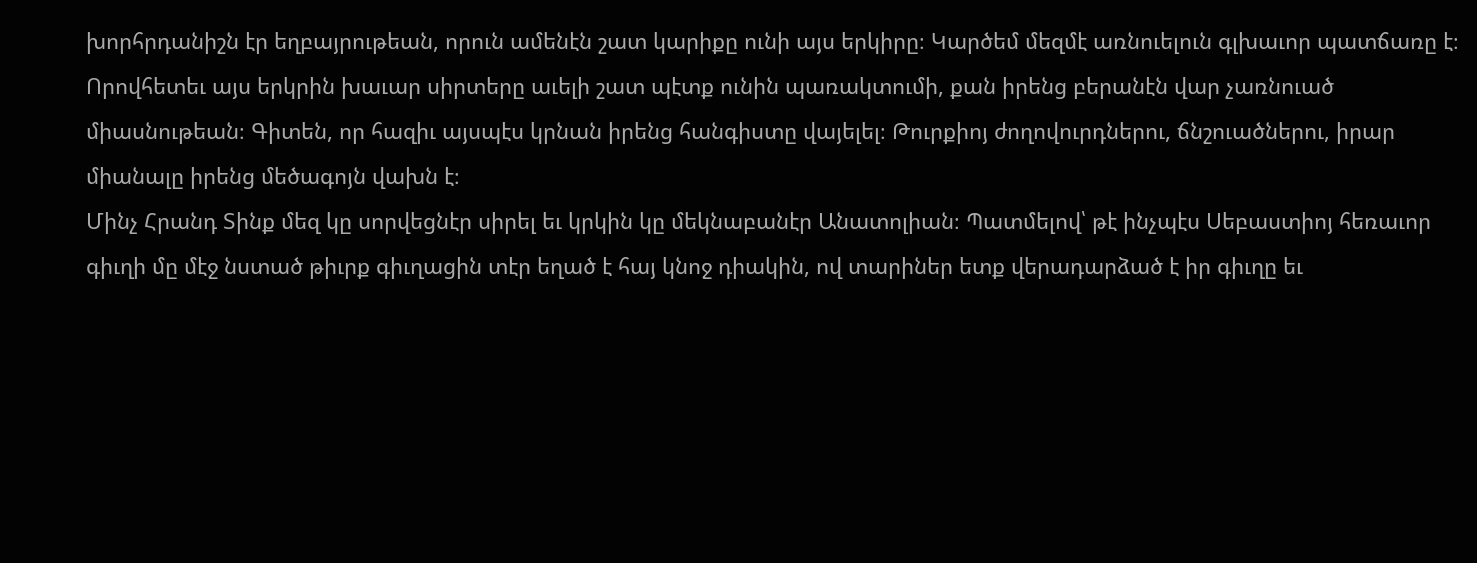խորհրդանիշն էր եղբայրութեան, որուն ամենէն շատ կարիքը ունի այս երկիրը։ Կարծեմ մեզմէ առնուելուն գլխաւոր պատճառը է։ Որովհետեւ այս երկրին խաւար սիրտերը աւելի շատ պէտք ունին պառակտումի, քան իրենց բերանէն վար չառնուած միասնութեան։ Գիտեն, որ հազիւ այսպէս կրնան իրենց հանգիստը վայելել։ Թուրքիոյ ժողովուրդներու, ճնշուածներու, իրար միանալը իրենց մեծագոյն վախն է։
Մինչ Հրանդ Տինք մեզ կը սորվեցնէր սիրել եւ կրկին կը մեկնաբանէր Անատոլիան։ Պատմելով՝ թէ ինչպէս Սեբաստիոյ հեռաւոր գիւղի մը մէջ նստած թիւրք գիւղացին տէր եղած է հայ կնոջ դիակին, ով տարիներ ետք վերադարձած է իր գիւղը եւ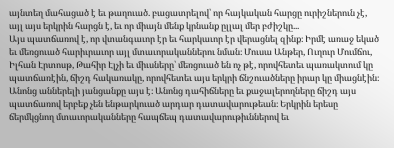այնտեղ մահացած է եւ թաղուած. բացատրելով՝ որ հայկական հարցը ուրիշներուն չէ, այլ այս երկրին հարցն է, եւ որ միայն մենք կրնանք ըլլալ մեր բժիշկը...
Այս պատճառով է, որ վտանգաւոր էր եւ հարկաւոր էր վերացնել զինք։ Իրմէ առաջ եկած եւ մեռցուած հարիւրաւոր այլ մտաւորականներու նման։ Մուսա Անթեր, Ուղուր Մումճու, Իլհան Էրտոսթ, Թահիր Էլչի եւ միւսները՝ մեռցուած են ոչ թէ, որովհետեւ պառակտում կը պատճառէին, ճիշդ հակառակը, որովհետեւ այս երկրի ճնշուածները իրար կը միացնէին։ Անոնց աններելի յանցանքը այս է։ Անոնց դահիճները եւ քաջալերողները ճիշդ այս պատճառով երբեք չեն ենթարկուած արդար դատավարութեան։ Երկրին երեսը ճերմկցնող մտաւորականները հապճեպ դատավարութիւններով եւ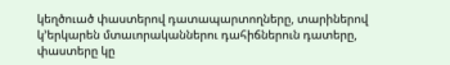կեղծուած փաստերով դատապարտողները, տարիներով կ՚երկարեն մտաւորականներու դահիճներուն դատերը, փաստերը կը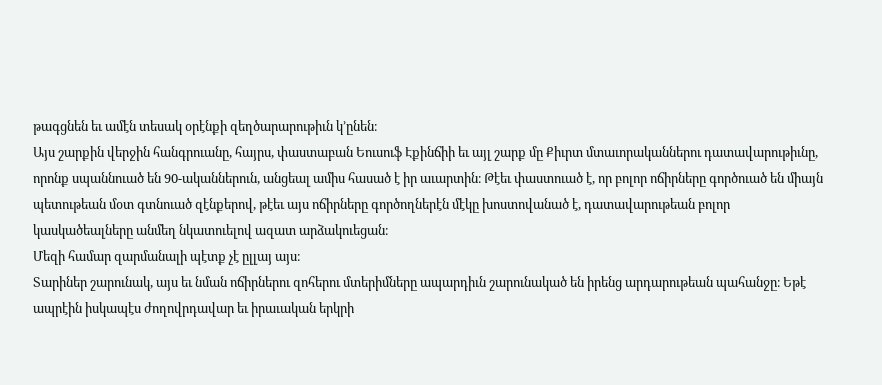թագցնեն եւ ամէն տեսակ օրէնքի զեղծարարութիւն կ՚ընեն։
Այս շարքին վերջին հանգրուանը, հայրս, փաստաբան Եուսուֆ Էքինճիի եւ այլ շարք մը Քիւրտ մտաւորականներու դատավարութիւնը, որոնք սպաննուած են 90-ականներուն, անցեալ ամիս հասած է իր աւարտին։ Թէեւ փաստուած է, որ բոլոր ոճիրները գործուած են միայն պետութեան մօտ գտնուած զէնքերով, թէեւ այս ոճիրները գործողներէն մէկը խոստովանած է, դատավարութեան բոլոր կասկածեալները անմեղ նկատուելով ազատ արձակուեցան։
Մեզի համար զարմանալի պէտք չէ ըլլայ այս։
Տարիներ շարունակ, այս եւ նման ոճիրներու զոհերու մտերիմները ապարդիւն շարունակած են իրենց արդարութեան պահանջը։ Եթէ ապրէին իսկապէս ժողովրդավար եւ իրաւական երկրի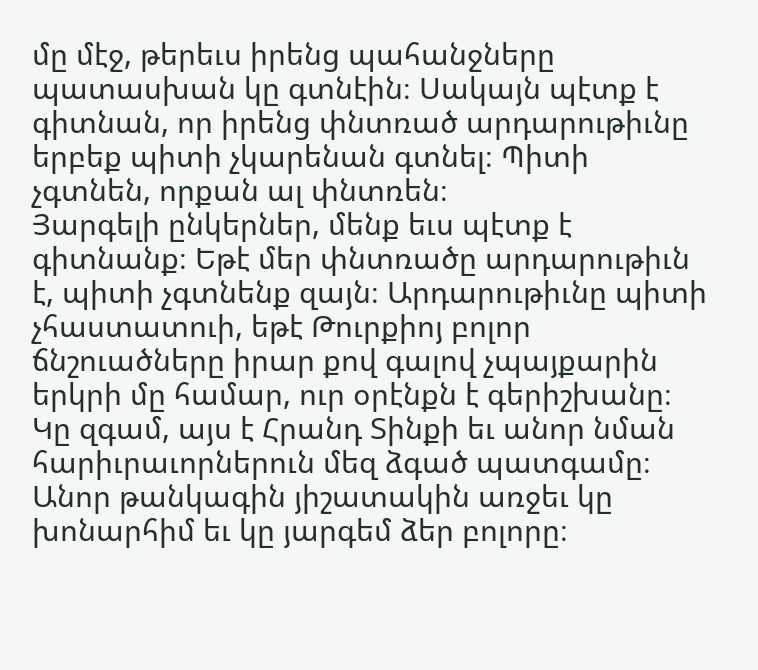մը մէջ, թերեւս իրենց պահանջները պատասխան կը գտնէին։ Սակայն պէտք է գիտնան, որ իրենց փնտռած արդարութիւնը երբեք պիտի չկարենան գտնել։ Պիտի չգտնեն, որքան ալ փնտռեն։
Յարգելի ընկերներ, մենք եւս պէտք է գիտնանք։ Եթէ մեր փնտռածը արդարութիւն է, պիտի չգտնենք զայն։ Արդարութիւնը պիտի չհաստատուի, եթէ Թուրքիոյ բոլոր ճնշուածները իրար քով գալով չպայքարին երկրի մը համար, ուր օրէնքն է գերիշխանը։ Կը զգամ, այս է Հրանդ Տինքի եւ անոր նման հարիւրաւորներուն մեզ ձգած պատգամը։
Անոր թանկագին յիշատակին առջեւ կը խոնարհիմ եւ կը յարգեմ ձեր բոլորը։